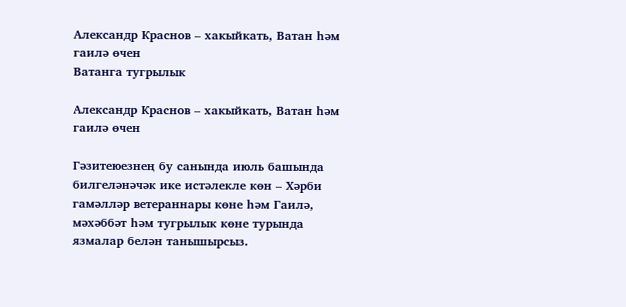Александр Краснов – хакыйкать, Ватан һәм гаилә өчен
Ватанга тугрылык

Александр Краснов – хакыйкать, Ватан һәм гаилә өчен

Гәзитеюезнең бу санында июль башында билгеләнәчәк ике истәлекле көн – Хәрби гамәлләр ветераннары көне һәм Гаилә, мәхәббәт һәм тугрылык көне турында язмалар белән танышырсыз.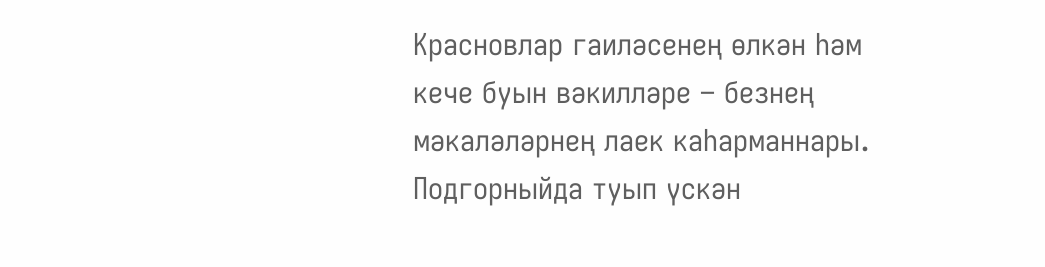Красновлар гаиләсенең өлкән һәм кече буын вәкилләре – безнең мәкаләләрнең лаек каһарманнары. Подгорныйда туып үскән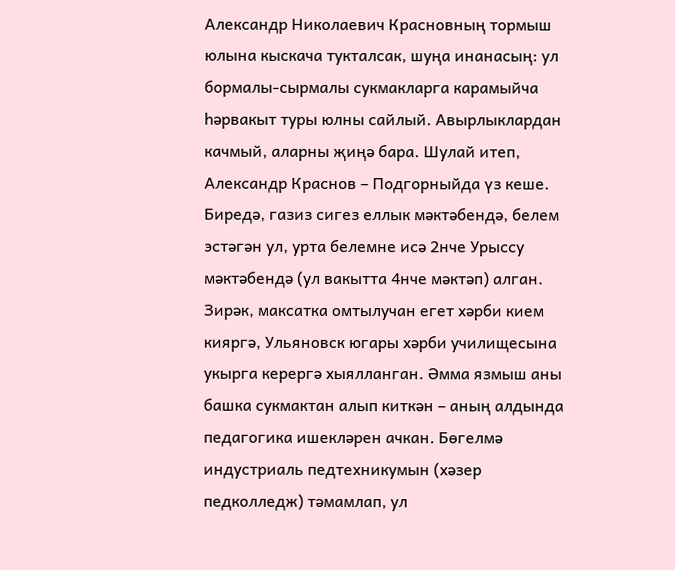Александр Николаевич Красновның тормыш юлына кыскача тукталсак, шуңа инанасың: ул бормалы-сырмалы сукмакларга карамыйча һәрвакыт туры юлны сайлый. Авырлыклардан качмый, аларны җиңә бара. Шулай итеп, Александр Краснов – Подгорныйда үз кеше. Биредә, газиз сигез еллык мәктәбендә, белем эстәгән ул, урта белемне исә 2нче Урыссу мәктәбендә (ул вакытта 4нче мәктәп) алган. Зирәк, максатка омтылучан егет хәрби кием кияргә, Ульяновск югары хәрби училищесына укырга керергә хыялланган. Әмма язмыш аны башка сукмактан алып киткән – аның алдында педагогика ишекләрен ачкан. Бөгелмә индустриаль педтехникумын (хәзер педколледж) тәмамлап, ул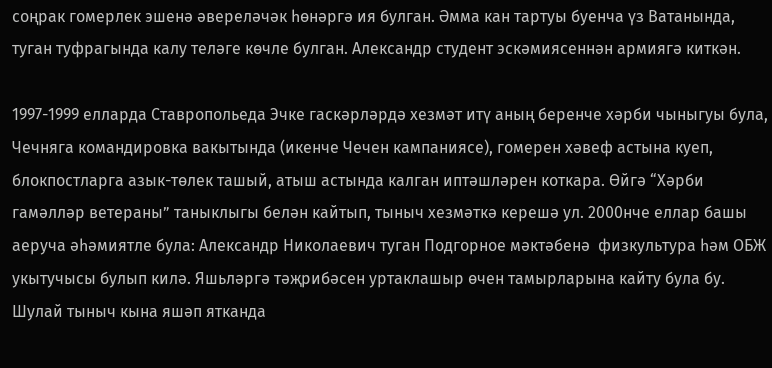соңрак гомерлек эшенә әвереләчәк һөнәргә ия булган. Әмма кан тартуы буенча үз Ватанында, туган туфрагында калу теләге көчле булган. Александр студент эскәмиясеннән армиягә киткән.

1997-1999 елларда Ставропольеда Эчке гаскәрләрдә хезмәт итү аның беренче хәрби чыныгуы була, Чечняга командировка вакытында (икенче Чечен кампаниясе), гомерен хәвеф астына куеп, блокпостларга азык-төлек ташый, атыш астында калган иптәшләрен коткара. Өйгә “Хәрби гамәлләр ветераны” таныклыгы белән кайтып, тыныч хезмәткә керешә ул. 2000нче еллар башы аеруча әһәмиятле була: Александр Николаевич туган Подгорное мәктәбенә  физкультура һәм ОБЖ укытучысы булып килә. Яшьләргә тәҗрибәсен уртаклашыр өчен тамырларына кайту була бу. Шулай тыныч кына яшәп ятканда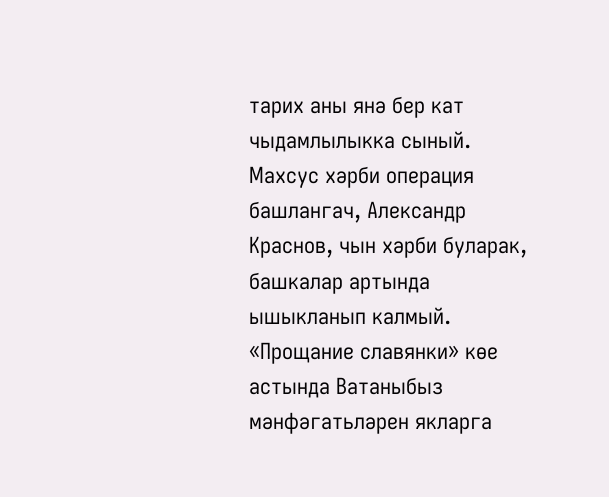тарих аны янә бер кат чыдамлылыкка сыный. Махсус хәрби операция башлангач, Александр Краснов, чын хәрби буларак, башкалар артында ышыкланып калмый. «Прощание славянки» көе астында Ватаныбыз мәнфәгатьләрен якларга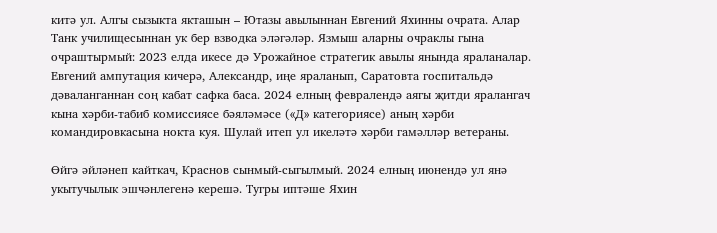китә ул. Алгы сызыкта якташын – Ютазы авылыннан Евгений Яхинны очрата. Алар Танк училищесыннан ук бер взводка эләгәләр. Язмыш аларны очраклы гына очраштырмый: 2023 елда икесе дә Урожайное стратегик авылы янында яраланалар. Евгений ампутация кичерә, Александр, иңе яраланып, Саратовта госпитальдә дәваланганнан соң кабат сафка баса. 2024 елның февралендә аягы җитди яралангач кына хәрби-табиб комиссиясе бәяләмәсе («Д» категориясе) аның хәрби командировкасына нокта куя. Шулай итеп ул икеләтә хәрби гамәлләр ветераны.

Өйгә әйләнеп кайткач, Краснов сынмый-сыгылмый. 2024 елның июнендә ул янә укытучылык эшчәнлегенә керешә. Тугры иптәше Яхин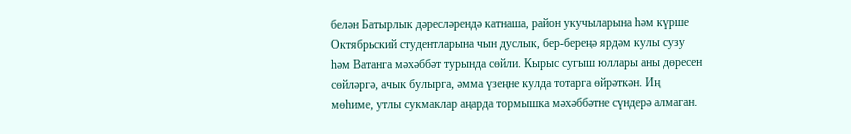белән Батырлык дәресләрендә катнаша, район укучыларына һәм күрше Октябрьский студентларына чын дуслык, бер-береңә ярдәм кулы сузу һәм Ватанга мәхәббәт турында сөйли. Кырыс сугыш юллары аны дөресен сөйләргә, ачык булырга, әмма үзеңне кулда тотарга өйрәткән. Иң мөһиме, утлы сукмаклар аңарда тормышка мәхәббәтне сүндерә алмаган.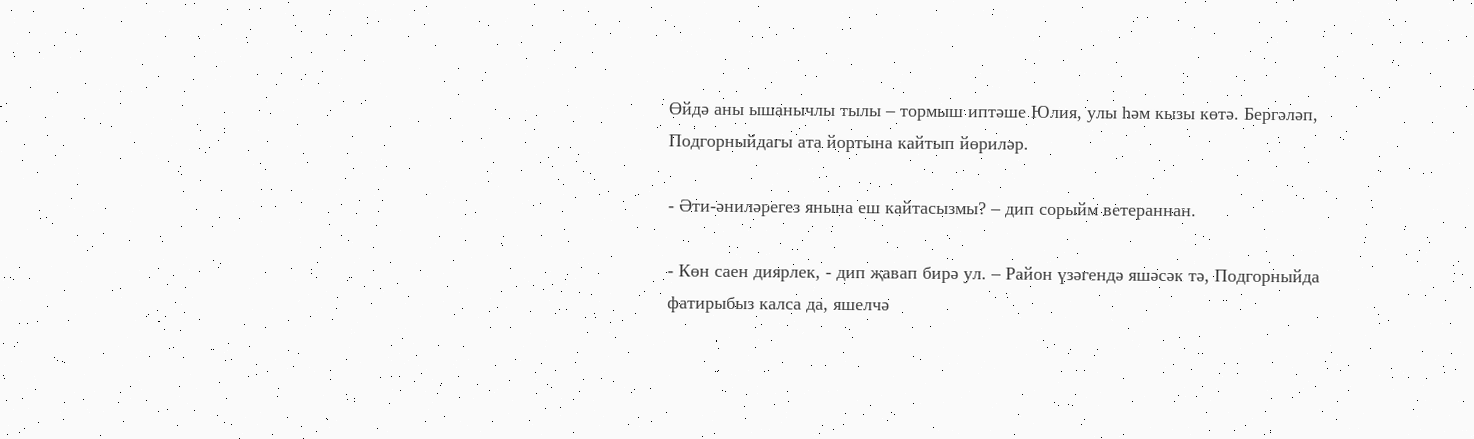Өйдә аны ышанычлы тылы – тормыш иптәше Юлия, улы һәм кызы көтә. Бергәләп, Подгорныйдагы ата йортына кайтып йөриләр.

- Әти-әниләрегез янына еш кайтасызмы? – дип сорыйм ветераннан.

- Көн саен диярлек, - дип җавап бирә ул. – Район үзәгендә яшәсәк тә, Подгорныйда фатирыбыз калса да, яшелчә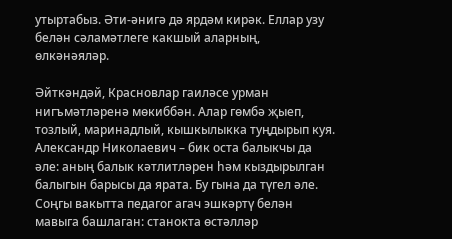утыртабыз. Әти-әнигә дә ярдәм кирәк. Еллар узу белән сәламәтлеге какшый аларның, өлкәнәяләр.

Әйткәндәй, Красновлар гаиләсе урман нигъмәтләренә мөкиббән. Алар гөмбә җыеп, тозлый, маринадлый, кышкылыкка туңдырып куя. Александр Николаевич – бик оста балыкчы да әле: аның балык кәтлитләрен һәм кыздырылган балыгын барысы да ярата. Бу гына да түгел әле. Соңгы вакытта педагог агач эшкәртү белән мавыга башлаган: станокта өстәлләр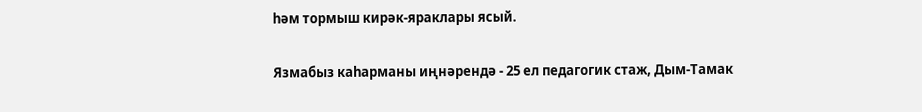һәм тормыш кирәк-яраклары ясый.

Язмабыз каһарманы иңнәрендә - 25 ел педагогик стаж, Дым-Тамак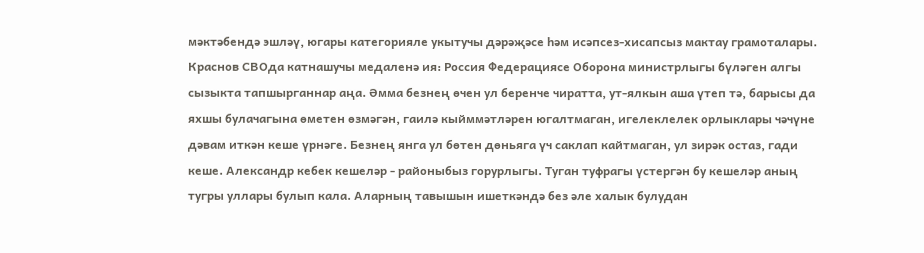мәктәбендә эшләү, югары категорияле укытучы дәрәҗәсе һәм исәпсез-хисапсыз мактау грамоталары. Краснов СВОда катнашучы медаленә ия: Россия Федерациясе Оборона министрлыгы бүләген алгы сызыкта тапшырганнар аңа. Әмма безнең өчен ул беренче чиратта, ут-ялкын аша үтеп тә, барысы да яхшы булачагына өметен өзмәгән, гаилә кыйммәтләрен югалтмаган, игелеклелек орлыклары чәчүне дәвам иткән кеше үрнәге. Безнең янга ул бөтен дөньяга үч саклап кайтмаган, ул зирәк остаз, гади кеше. Александр кебек кешеләр - районыбыз горурлыгы. Туган туфрагы үстергән бу кешеләр аның тугры уллары булып кала. Аларның тавышын ишеткәндә без әле халык булудан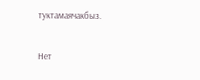туктамаячакбыз.


Нет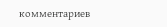комментариев